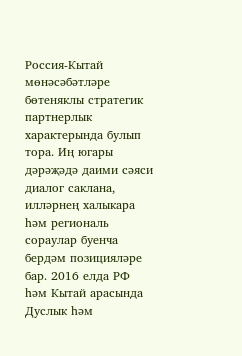Россия-Кытай мөнәсәбәтләре бөтеняклы стратегик партнерлык характерында булып тора. Иң югары дәрәҗәдә даими сәяси диалог саклана, илләрнең халыкара һәм региональ сораулар буенча бердәм позицияләре бар. 2016 елда РФ һәм Кытай арасында Дуслык һәм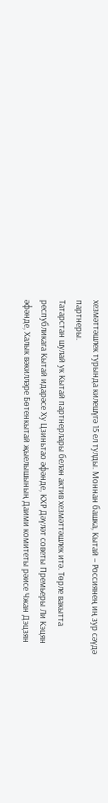хезмәттәшлек турында килешүгә 15 ел тулды. Моннан башка, Кытай – Россиянең иң зур сәүдә партнеры.
Татарстан шулай ук Кытай партнерлары белән актив хезмәттәшлек итә. Төрле вакытта республикага Кытай идарәсе Ху Цзиньтао әфәнде, КХР Дәүләт советы Премьеры Ли Кэцян әфәнде, Халык вәкилләре Бөтенкытай җыелышының Даими комитеты рәисе Чжан Дэцзян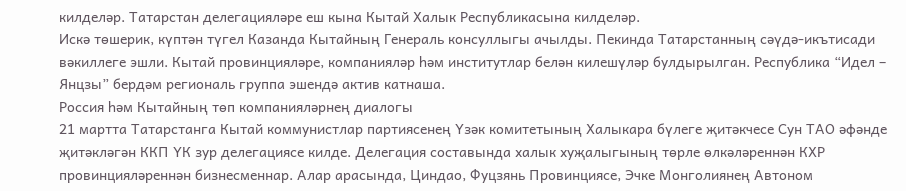килделәр. Татарстан делегацияләре еш кына Кытай Халык Республикасына килделәр.
Искә төшерик, күптән түгел Казанда Кытайның Генераль консуллыгы ачылды. Пекинда Татарстанның сәүдә-икътисади вәкиллеге эшли. Кытай провинцияләре, компанияләр һәм институтлар белән килешүләр булдырылган. Республика “Идел – Янцзы” бердәм региональ группа эшендә актив катнаша.
Россия һәм Кытайның төп компанияләрнең диалогы
21 мартта Татарстанга Кытай коммунистлар партиясенең Үзәк комитетының Халыкара бүлеге җитәкчесе Сун ТАО әфәнде җитәкләгән ККП ҮК зур делегациясе килде. Делегация составында халык хуҗалыгының төрле өлкәләреннән КХР провинцияләреннән бизнесменнар. Алар арасында, Циндао, Фуцзянь Провинциясе, Эчке Монголиянең Автоном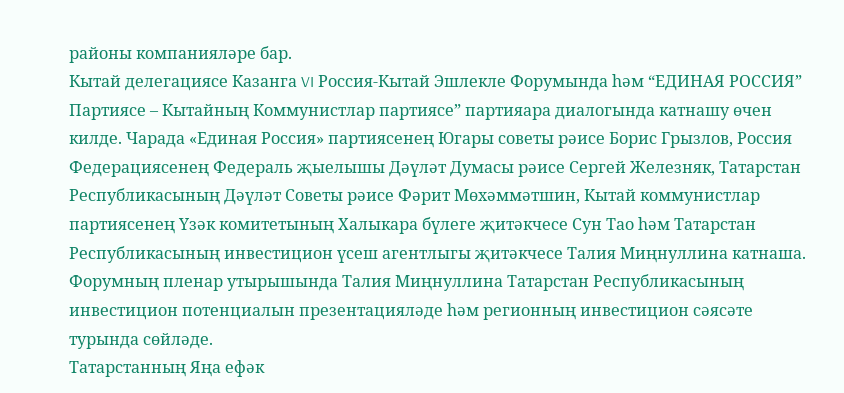районы компанияләре бар.
Кытай делегациясе Казанга VI Россия-Кытай Эшлекле Форумында һәм “ЕДИНАЯ РОССИЯ” Партиясе – Кытайның Коммунистлар партиясе” партияара диалогында катнашу өчен килде. Чарада «Единая Россия» партиясенең Югары советы рәисе Борис Грызлов, Россия Федерациясенең Федераль җыелышы Дәүләт Думасы рәисе Сергей Железняк, Татарстан Республикасының Дәүләт Советы рәисе Фәрит Мөхәммәтшин, Кытай коммунистлар партиясенең Үзәк комитетының Халыкара бүлеге җитәкчесе Сун Тао һәм Татарстан Республикасының инвестицион үсеш агентлыгы җитәкчесе Талия Миңнуллина катнаша.
Форумның пленар утырышында Талия Миңнуллина Татарстан Республикасының инвестицион потенциалын презентацияләде һәм регионның инвестицион сәясәте турында сөйләде.
Татарстанның Яңа ефәк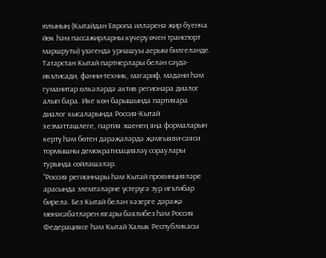юлының (Кытайдан Европа илләренә җир буенча йөк һәм пассажирларны күчерү өчен транспорт маршруты) үзәгендә урнашуы аерым билгеләнде.
Татарстан Кытай партнерлары белән сәүдә-икътисади, фәнни-техник, мәгариф, мәдәни һәм гуманитар өлкәләрдә актив регионара диалог алып бара. Ике көн барышында партияара диалог кысаларында Россия-Кытай хезмәттәшлеге, партия эшенең яңа формаларын кертү һәм бөтен дәрәҗәләрдә җәмгыяви-сәяси тормышны демократизацияләү сораулары турында сөйләшәләр.
“Россия регионнары һәм Кытай провинцияләре арасында элемтәләрне үстерүгә зур игътибар бирелә. Без Кытай белән хәзерге дәрәҗә мөнәсәбәтләрен югары бәялибез һәм Россия Федерациясе һәм Кытай Халык Республикасы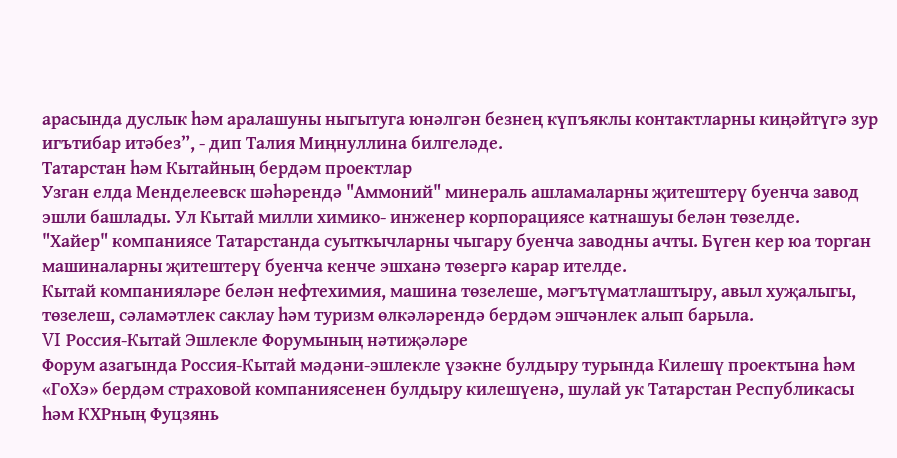арасында дуслык һәм аралашуны ныгытуга юнәлгән безнең күпъяклы контактларны киңәйтүгә зур игътибар итәбез”, - дип Талия Миңнуллина билгеләде.
Татарстан һәм Кытайның бердәм проектлар
Узган елда Менделеевск шәһәрендә "Аммоний" минераль ашламаларны җитештерү буенча завод эшли башлады. Ул Кытай милли химико- инженер корпорациясе катнашуы белән төзелде.
"Хайер" компаниясе Татарстанда суыткычларны чыгару буенча заводны ачты. Бүген кер юа торган машиналарны җитештерү буенча кенче эшханә төзергә карар ителде.
Кытай компанияләре белән нефтехимия, машина төзелеше, мәгътүматлаштыру, авыл хуҗалыгы, төзелеш, сәламәтлек саклау һәм туризм өлкәләрендә бердәм эшчәнлек алып барыла.
VI Россия-Кытай Эшлекле Форумының нәтиҗәләре
Форум азагында Россия-Кытай мәдәни-эшлекле үзәкне булдыру турында Килешү проектына һәм «ГоХэ» бердәм страховой компаниясенен булдыру килешүенә, шулай ук Татарстан Республикасы һәм КХРның Фуцзянь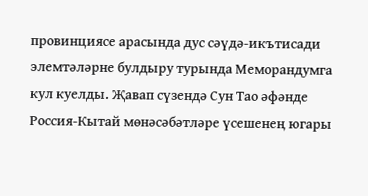провинциясе арасында дус сәүдә-икътисади элемтәләрне булдыру турында Меморандумга кул куелды. Җавап сүзендә Сун Тао әфәнде Россия-Кытай мөнәсәбәтләре үсешенең югары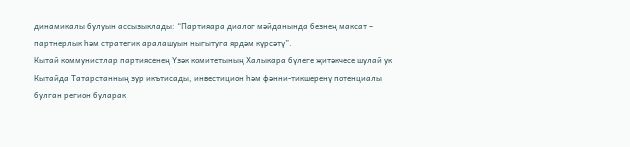динамикалы булуын ассызыклады: “Партияара диалог мәйданында безнең максат – партнерлык һәм стратегик аралашуын ныгытуга ярдәм күрсәтү”.
Кытай коммунистлар партиясенең Үзәк комитетының Халыкара бүлеге җитәкчесе шулай ук Кытайда Татарстанның зур икътисады, инвестицион һәм фәнни-тикшеренү потенциалы булган регион буларак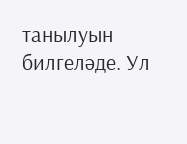танылуын билгеләде. Ул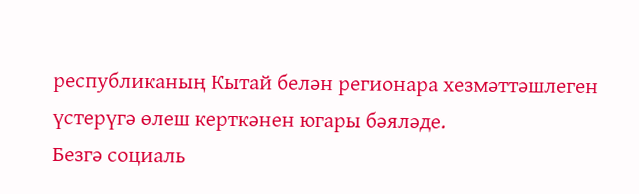республиканың Кытай белән регионара хезмәттәшлеген үстерүгә өлеш керткәнен югары бәяләде.
Безгә социаль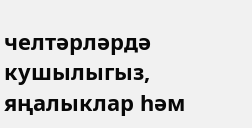челтәрләрдә кушылыгыз, яңалыклар һәм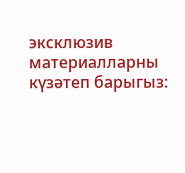эксклюзив материалларны күзәтеп барыгыз: